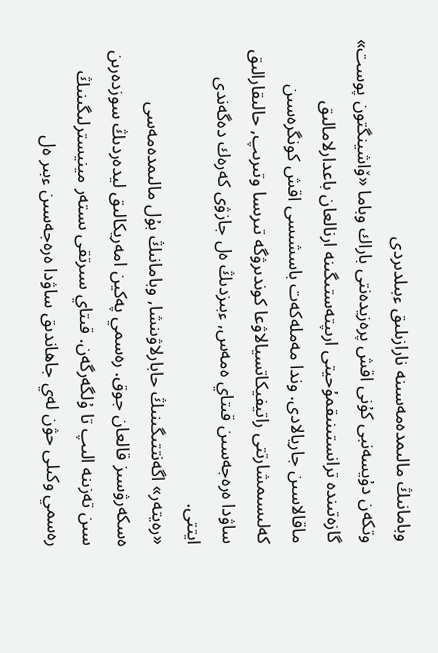وبامانىڭ مالىمدەمەسىنە نارازىلىق ءبىلدىردى
وتكەن دۇيسەنبى كۇنى اقش پرەزيدەنتى باراك وباما «ۆاشينگتون پوست» گازەتىندە ترانستىنىقمۇحيتى ارىپتەستىگىنە ارنالعان باعدارلامالىق ماقالاسىن جاريالادى. وندا مەملەكەت باسشىسى اقش كونگرەسىن كەلىسىمشارتتى راتيفيكاتسيالاۋعا كوندىرۋگە تىرىسا وتىرىپ, حالىقارالىق ساۋدا ەرەجەسىن قىتاي ەمەس, ءبىزدىڭ ەل جازۋى كەرەك دەگەندى ايتتى.
«رەيتەر» اگەنتتىگىنىڭ حابارلاۋىنشا, وبامانىڭ بۇل مالىمدەمەسى ەسكەرۋسىز قالعان جوق. رەسمي پەكين امەريكالىق ليدەردىڭ سوزدەرىن سىن تەزىنە الىپ تا ۇلگەرگەن. قىتاي سىرتقى ىستەر مينيسترلىگىنىڭ رەسمي وكىلى حۋن لەي جاھاندىق ساۋدا ەرەجەسىن ءبىر ەل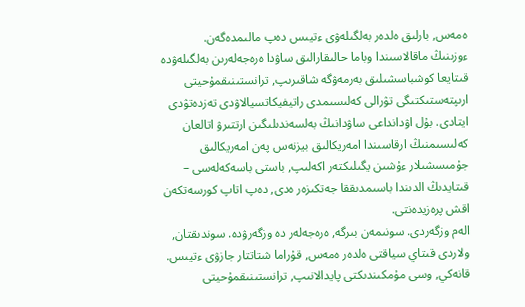ەمەس, بارلىق ەلدەر بەلگىلەۋى ءتيىس دەپ مالىمدەگەن.
ءوزىنىڭ ماقالاسىندا وباما حالىقارالىق ساۋدا ەرەجەلەرىن بەلگىلەۋدە قىتايعا كوشباسشىلىق بەرمەۋگە شاقىرىپ, ترانستىنىقمۇحيتى ارىپتەستىكتىگى تۋرالى كەلىسىمدى راتيفيكاتسيالاۋدى تەزدەتۋدى ايتادى. بۇل اۋدانداعى ساۋدانىڭ بەلسەندىلىگىن ارتتىرۋ اتالعان كەلىسىمنىڭ ارقاسىندا امەريكالىق بيزنەس پەن امەريكالىق جۇمىسشىلار ءۇشىن يگىلىكتەر اكەلىپ, باستى باسەكەلەسى – قىتايدىڭ الدىندا باسىمدىققا جەتكىزەر ەدى, دەپ اتاپ كورسەتكەن اقش پرەزيدەنتى.
الەم وزگەردى. سونىمەن بىرگە, ەرەجەلەر دە وزگەرۋدە. سوندىقتان, ولاردى قىتاي سياقتى ەلدەر ەمەس, قۇراما شتاتتار جازۋى ءتيىس. قانەكي, وسى مۇمكىندىكتى پايدالانىپ, ترانستىنىقمۇحيتى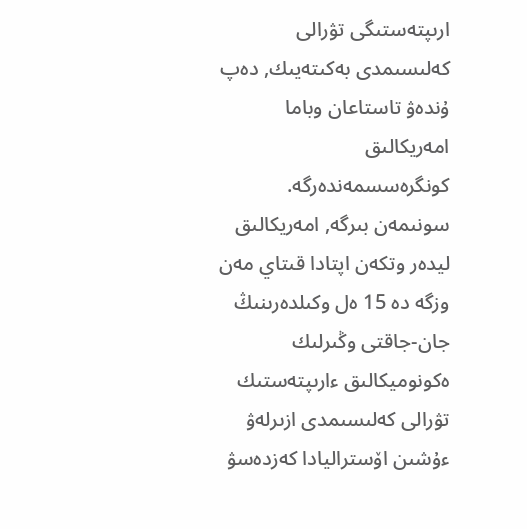ارىپتەستىگى تۋرالى كەلىسىمدى بەكىتەيىك, دەپ ۇندەۋ تاستاعان وباما امەريكالىق كونگرەسسمەندەرگە.
سونىمەن بىرگە, امەريكالىق ليدەر وتكەن اپتادا قىتاي مەن وزگە دە 15 ەل وكىلدەرىنىڭ جان-جاقتى وڭىرلىك ەكونوميكالىق ءارىپتەستىك تۋرالى كەلىسىمدى ازىرلەۋ ءۇشىن اۆستراليادا كەزدەسۋ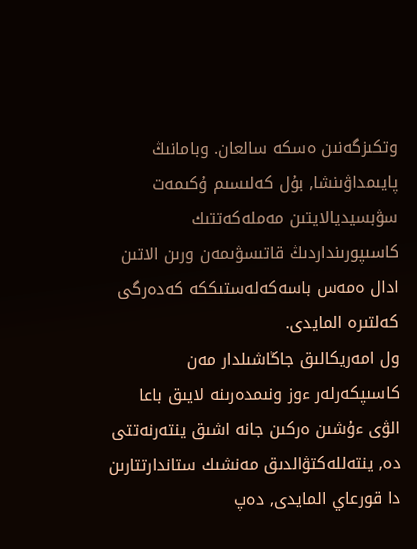وتكىزگەنىن ەسكە سالعان. وبامانىڭ پايىمداۋىنشا, بۇل كەلىسىم ۇكىمەت سۋبسيديالايتىن مەملەكەتتىك كاسىپورىنداردىڭ قاتىسۋىمەن ورىن الاتىن ادال ەمەس باسەكەلەستىككە كەدەرگى كەلتىرە المايدى.
ول امەريكالىق جاڭاشىلدار مەن كاسىپكەرلەر ءوز ونىمدەرىنە لايىق باعا الۋى ءۇشىن ەركىن جانە اشىق ينتەرنەتتى دە, ينتەللەكتۋالدىق مەنشىك ستاندارتتارىن دا قورعاي المايدى, دەپ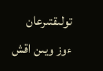تولىقتىرعان ءوز ويىن اقش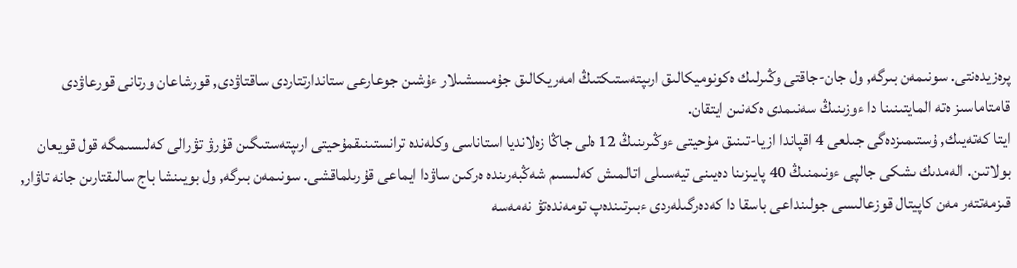پرەزيدەنتى. سونىمەن بىرگە, ول جان-جاقتى وڭىرلىك ەكونوميكالىق ارىپتەستىكتىڭ امەريكالىق جۇمىسشىلار ءۇشىن جوعارعى ستاندارتتاردى ساقتاۋدى, قورشاعان ورتانى قورعاۋدى قامتاماسىز ەتە المايتىنىنا دا ءوزىنىڭ سەنىمدى ەكەنىن ايتقان.
ايتا كەتەيىك, ۇستىمىزدەگى جىلعى 4 اقپاندا ازيا-تىنىق مۇحيتى ءوڭىرىنىڭ 12 ەلى جاڭا زەلانديا استاناسى وكلەندە ترانستىنىقمۇحيتى ارىپتەستىگىن قۇرۋ تۋرالى كەلىسىمگە قول قويعان بولاتىن. الەمدىك ىشكى جالپى ءونىمنىڭ 40 پايىزىنا دەيىنى تيەسىلى اتالمىش كەلىسىم شەڭبەرىندە ەركىن ساۋدا ايماعى قۇرىلماقشى. سونىمەن بىرگە, ول بويىنشا باج سالىقتارىن جانە تاۋار, قىزمەتتەر مەن كاپيتال قوزعالىسى جولىنداعى باسقا دا كەدەرگىلەردى ءبىرتىندەپ تومەندەتۋ نەمەسە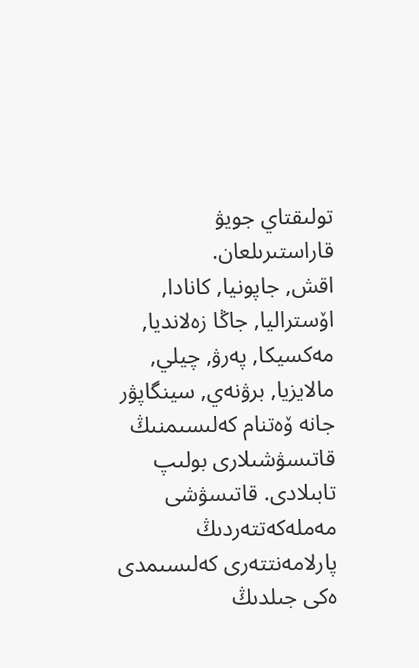تولىقتاي جويۋ قاراستىرىلعان.
اقش, جاپونيا, كانادا, اۆستراليا, جاڭا زەلانديا, مەكسيكا, پەرۋ, چيلي, مالايزيا, برۋنەي, سينگاپۋر جانە ۆەتنام كەلىسىمنىڭ قاتىسۋشىلارى بولىپ تابىلادى. قاتىسۋشى مەملەكەتتەردىڭ پارلامەنتتەرى كەلىسىمدى ەكى جىلدىڭ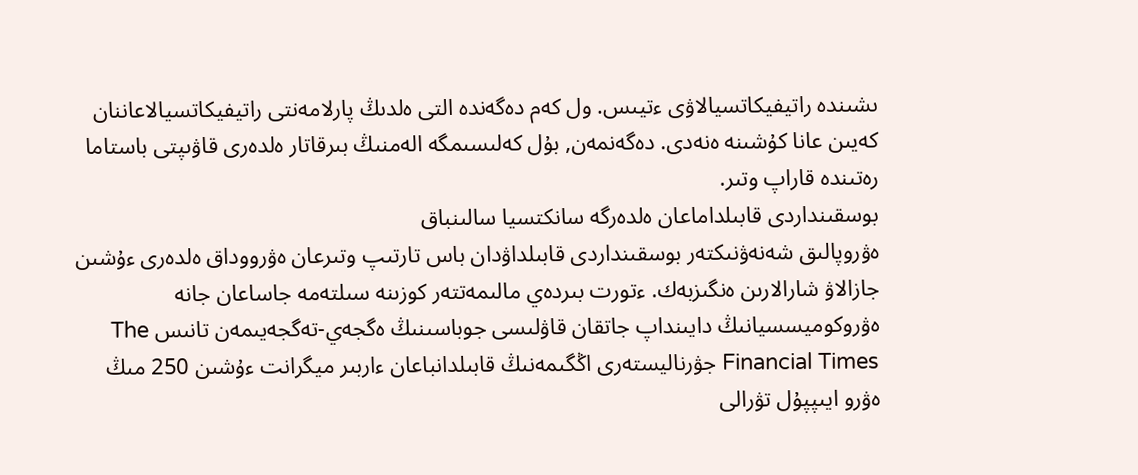ىشىندە راتيفيكاتسيالاۋى ءتيىس. ول كەم دەگەندە التى ەلدىڭ پارلامەنتى راتيفيكاتسيالاعاننان كەيىن عانا كۇشىنە ەنەدى. دەگەنمەن, بۇل كەلىسىمگە الەمنىڭ بىرقاتار ەلدەرى قاۋىپتى باستاما رەتىندە قاراپ وتىر.
بوسقىنداردى قابىلداماعان ەلدەرگە سانكتسيا سالىنباق
ەۋروپالىق شەنەۋنىكتەر بوسقىنداردى قابىلداۋدان باس تارتىپ وتىرعان ەۋرووداق ەلدەرى ءۇشىن جازالاۋ شارالارىن ەنگىزبەك. ءتورت بىردەي مالىمەتتەر كوزىنە سىلتەمە جاساعان جانە ەۋروكوميسسيانىڭ دايىنداپ جاتقان قاۋلىسى جوباسىنىڭ ەگجەي-تەگجەيىمەن تانىس The Financial Times جۋرناليستەرى اڭگىمەنىڭ قابىلدانباعان ءاربىر ميگرانت ءۇشىن 250 مىڭ ەۋرو ايىپپۇل تۋرالى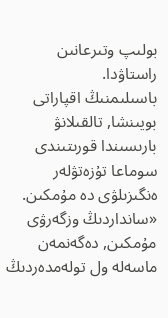بولىپ وتىرعانىن راستاۋدا.
باسىلىمنىڭ اقپاراتى بويىنشا, تالقىلانۋ بارىسىندا قورىتىندى سوماعا تۇزەتۋلەر ەنگىزىلۋى دە مۇمكىن. «سانداردىڭ وزگەرۋى مۇمكىن, دەگەنمەن ماسەلە ول تولەمدەردىڭ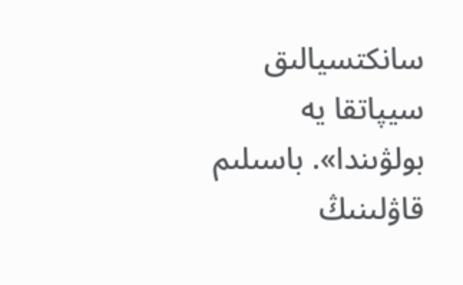سانكتسيالىق سيپاتقا يە بولۋىندا». باسىلىم قاۋلىنىڭ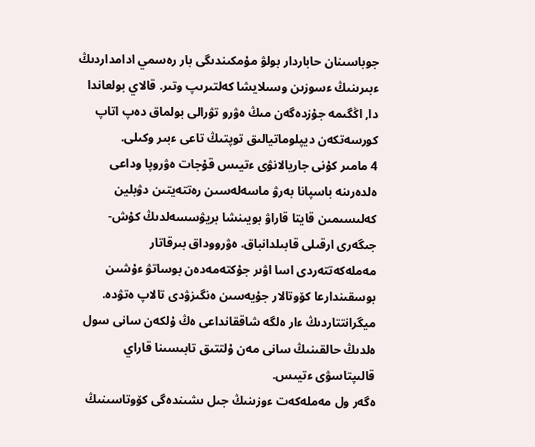جوباسىنان حاباردار بولۋ مۇمكىندىگى بار رەسمي ادامداردىڭ ءبىرىنىڭ ءسوزىن وسىلايشا كەلتىرىپ وتىر. قالاي بولعاندا دا, اڭگىمە جۇزدەگەن مىڭ ەۋرو تۋرالى بولماق دەپ اتاپ كورسەتكەن ديپلوماتيالىق توپتىڭ تاعى ءبىر وكىلى.
4 مامىر كۇنى جاريالانۋى ءتيىس قۇجات ەۋروپا وداعى ەلدەرىنە باسپانا بەرۋ ماسەلەسىن رەتتەيتىن دۋبلين كەلىسىمىن قايتا قاراۋ بويىنشا بريۋسسەلدىڭ كۇش-جىگەرى ارقىلى قابىلدانباق. ەۋرووداق بىرقاتار مەملەكەتتەردى اسا اۋىر جۇكتەمەدەن بوساتۋ ءۇشىن بوسقىندارعا كۆوتالار جۇيەسىن ەنگىزۋدى تالاپ ەتۋدە. ميگرانتتاردىڭ ءار ەلگە شاققانداعى ەڭ ۇلكەن سانى سول ەلدىڭ حالقىنىڭ سانى مەن ۇلتتىق تابىسىنا قاراي قالىپتاسۋى ءتيىس.
ەگەر ول مەملەكەت ءوزىنىڭ جىل ىشىندەگى كۆوتاسىنىڭ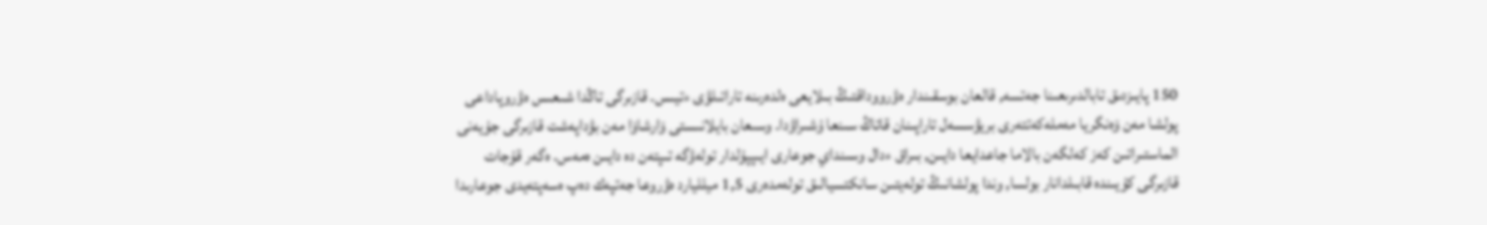150 پايىزدىق تابالدىرىعىنا جەتسە, قالعان بوسقىندار ەۋرووداقتىڭ بىلايعى ەلدەرىنە تاراتىلۋى ءتيىس. قازىرگى تاڭدا شىعىس ەۋروپاداعى پولشا مەن ۆەنگريا مەملەكەتتەرى بريۋسسەل تاراپىنان قاتاڭ سىنعا ۇشىراۋدا. وسىعان بايلانىستى ۆارشاۆا مەن بۋداپەشت قازىرگى جۇيەنى الماستىراتىن كەز كەلگەن بالاما جاعدايعا دايىن, بىراق ءدال وسىنداي جوعارى ايىپپۇلدار تولەۋگە تىپتەن دە دايىن ەمەس. ەگەر قۇجات قازىرگى كۇيىندە قابىلدانار بولسا, وندا پولشانىڭ تولەيتىن سانكتسيالىق تولەمدەرى 1,5 ميلليارد ەۋروعا جەتپەك دەپ ەسەپتەيدى جوعارىدا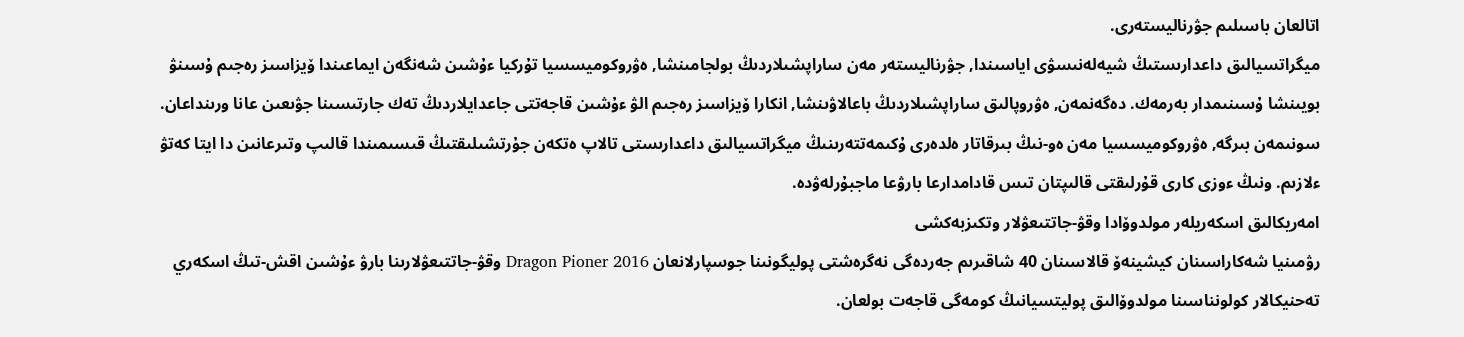اتالعان باسىلىم جۋرناليستەرى.
ميگراتسيالىق داعدارىستىڭ شيەلەنىسۋى اياسىندا, جۋرناليستەر مەن ساراپشىلاردىڭ بولجامىنشا, ەۋروكوميسسيا تۇركيا ءۇشىن شەنگەن ايماعىندا ۆيزاسىز رەجىم ۇسىنۋ بويىنشا ۇسىنىمدار بەرمەك. دەگەنمەن, ەۋروپالىق ساراپشىلاردىڭ باعالاۋىنشا, انكارا ۆيزاسىز رەجىم الۋ ءۇشىن قاجەتتى جاعدايلاردىڭ تەك جارتىسىنا جۋىعىن عانا ورىنداعان. سونىمەن بىرگە, ەۋروكوميسسيا مەن ەو-نىڭ بىرقاتار ەلدەرى ۇكىمەتتەرىنىڭ ميگراتسيالىق داعدارىستى تالاپ ەتكەن جۇرتشىلىقتىڭ قىسىمىندا قالىپ وتىرعانىن دا ايتا كەتۋ ءلازىم. ونىڭ ءوزى كارى قۇرلىقتى قالىپتان تىس قادامدارعا بارۋعا ماجبۇرلەۋدە.
امەريكالىق اسكەريلەر مولدوۆادا وقۋ-جاتتىعۋلار وتكىزبەكشى
رۋمىنيا شەكاراسىنان كيشينەۆ قالاسىنان 40 شاقىرىم جەردەگى نەگرەشتى پوليگونىنا جوسپارلانعان Dragon Pioner 2016 وقۋ-جاتتىعۋلارىنا بارۋ ءۇشىن اقش-تىڭ اسكەري تەحنيكالار كولونناسىنا مولدوۆالىق پوليتسيانىڭ كومەگى قاجەت بولعان.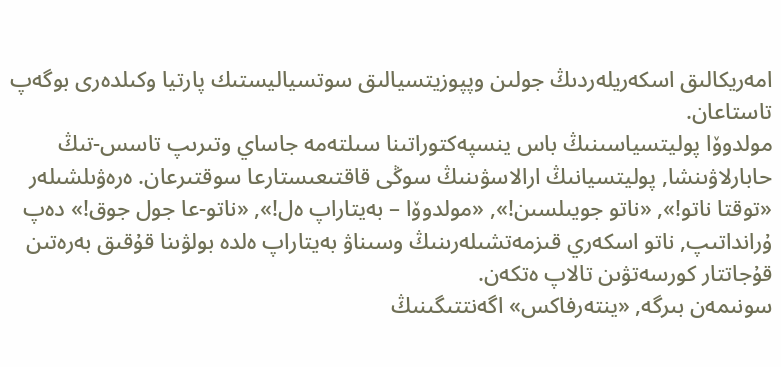امەريكالىق اسكەريلەردىڭ جولىن وپپوزيتسيالىق سوتسياليستىك پارتيا وكىلدەرى بوگەپ تاستاعان.
مولدوۆا پوليتسياسىنىڭ باس ينسپەكتوراتىنا سىلتەمە جاساي وتىرىپ تاسس-تىڭ حابارلاۋىنشا, پوليتسيانىڭ ارالاسۋىنىڭ سوڭى قاقتىعىستارعا سوقتىرعان. ەرەۋىلشىلەر «توقتا ناتو!», «ناتو جويىلسىن!», «مولدوۆا – بەيتاراپ ەل!», «ناتو-عا جول جوق!» دەپ ۇرانداتىپ, ناتو اسكەري قىزمەتشىلەرىنىڭ وسىناۋ بەيتاراپ ەلدە بولۋىنا قۇقىق بەرەتىن قۇجاتتار كورسەتۋىن تالاپ ەتكەن.
سونىمەن بىرگە, «ينتەرفاكس» اگەنتتىگىنىڭ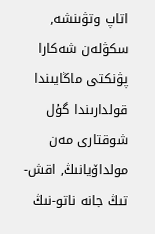اتاپ وتۋىنشە, سكۋلەن شەكارا پۋنكتى ماڭايىندا قولدارىندا گۇل شوقتارى مەن مولداۆيانىڭ, اقش-تىڭ جانە ناتو-نىڭ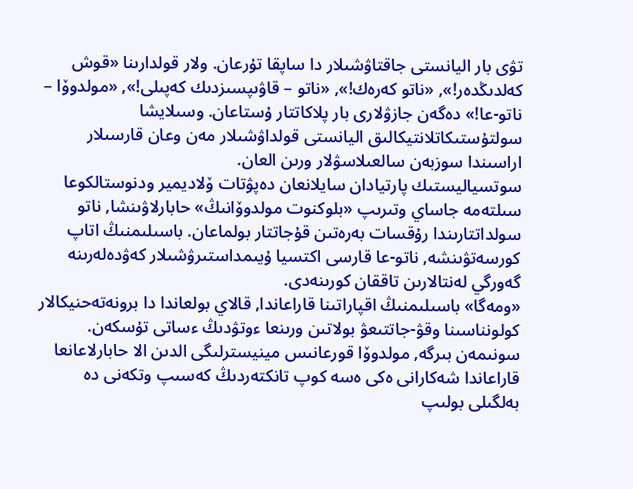تۋى بار اليانستى جاقتاۋشىلار دا ساپقا تۇرعان. ولار قولدارىنا «قوش كەلدىڭدەر!», «ناتو كەرەك!», «ناتو – قاۋىپسىزدىك كەپىلى!», «مولدوۆا – ناتو-عا!» دەگەن جازۋلارى بار پلاكاتتار ۇستاعان. وسىلايشا سولتۇستىكاتلانتيكالىق اليانستى قولداۋشىلار مەن وعان قارسىلار اراسىندا سوزبەن سالعىلاسۋلار ورىن العان.
سوتسياليستىك پارتيادان سايلانعان دەپۋتات ۆلاديمير ودنوستالكوعا سىلتەمە جاساي وتىرىپ «بلوكنوت مولدوۆانىڭ» حابارلاۋىنشا, ناتو سولداتتارىندا رۇقسات بەرەتىن قۇجاتتار بولماعان. باسىلىمنىڭ اتاپ كورسەتۋىنشە, ناتو-عا قارسى اكتسيا ۇيىمداستىرۋشىلار كەۋدەلەرىنە گەورگي لەنتالارىن تاققان كورىنەدى.
«ومەگا» باسىلىمنىڭ اقپاراتىنا قاراعاندا, قالاي بولعاندا دا برونەتەحنيكالار كولونناسىنا وقۋ-جاتتىعۋ بولاتىن ورىنعا ءوتۋدىڭ ءساتى تۇسكەن. سونىمەن بىرگە, مولدوۆا قورعانىس مينيسترلىگى الدىن الا حابارلاعانعا قاراعاندا شەكارانى ەكى ەسە كوپ تانكتەردىڭ كەسىپ وتكەنى دە بەلگىلى بولىپ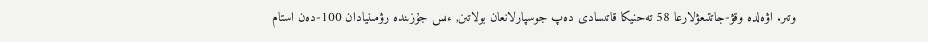وتىر. اۋەلدە وقۋ-جاتتىعۋلارعا 58 تەحنيكا قاتىسادى دەپ جوسپارلانعان بولاتىن, ءىس جۇزىندە رۋمىنيادان 100-دەن استام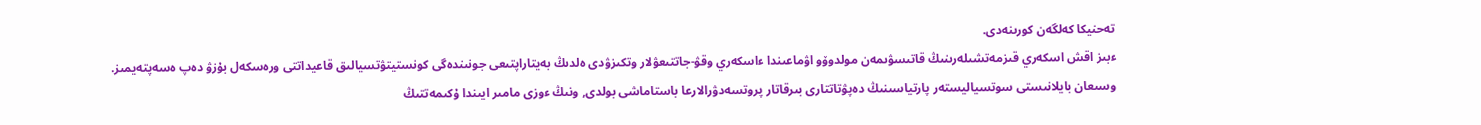تەحنيكا كەلگەن كورىنەدى.
ءبىز اقش اسكەري قىزمەتشىلەرىنىڭ قاتىسۋىمەن مولدوۆو اۋماعىندا ءاسكەري وقۋ-جاتتىعۋلار وتكىزۋدى ەلدىڭ بەيتاراپتىعى جونىندەگى كونستيتۋتسيالىق قاعيداتتى ورەسكەل بۇزۋ دەپ ەسەپتەيمىز. وسىعان بايلانىستى سوتسياليستەر پارتياسىنىڭ دەپۋتاتتارى بىرقاتار پروتسەدۋرالارعا باستاماشى بولدى, ونىڭ ءوزى مامىر ايىندا ۇكىمەتتىڭ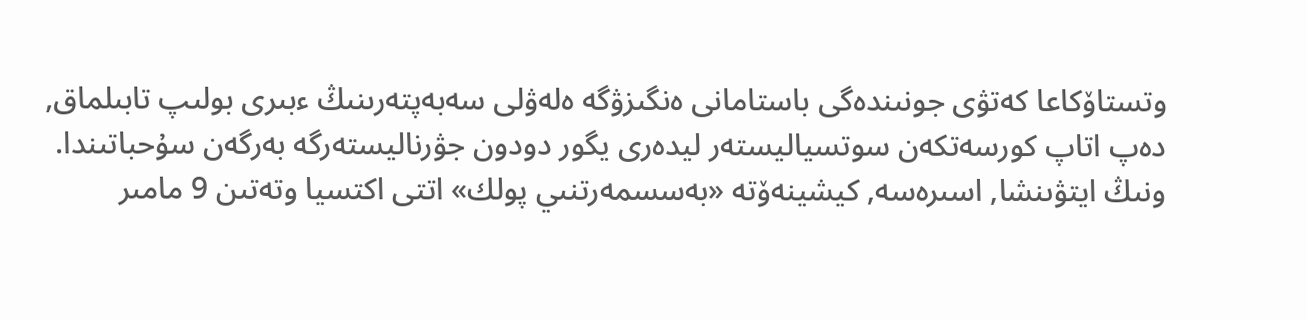وتستاۆكاعا كەتۋى جونىندەگى باستامانى ەنگىزۋگە ەلەۋلى سەبەپتەرىنىڭ ءبىرى بولىپ تابىلماق, دەپ اتاپ كورسەتكەن سوتسياليستەر ليدەرى يگور دودون جۋرناليستەرگە بەرگەن سۇحباتىندا. ونىڭ ايتۋىنشا, اسىرەسە, كيشينەۆتە «بەسسمەرتنىي پولك» اتتى اكتسيا وتەتىن 9 مامىر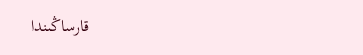قارساڭىندا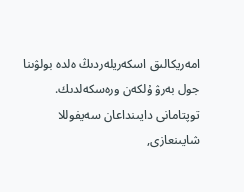امەريكالىق اسكەريلەردىڭ ەلدە بولۋىنا جول بەرۋ ۇلكەن ورەسكەلدىك.
توپتامانى دايىنداعان سەيفوللا شايىنعازى,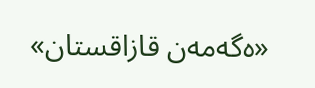«ەگەمەن قازاقستان»